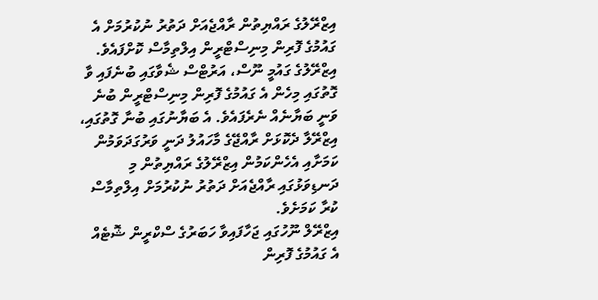އިޒްރޭލުގެ ރައްޔިތުން ރާއްޖެއަށް ދަތުރު ނުކުރުމަށް އެ ގައުމުގެ ފޮރިން މިނިސްޓްރީން އިލްތިމާސް ކޮށްފައެވެ.
އިޒްރޭލުގެ ގައުމީ ނޫސް، އަރުޓްސް ޝެވާގައި ބުނެފައި ވާ ގޮތުގައި މިހެން އެ ގައުމުގެ ފޮރިން މިނިސްޓްރީން ބުނެ ވަނީ ބަޔާނެއް ނެރެފައެވެ. އެ ބަޔާނުގައި ބުނާ ގޮތުގައި، އިޒްރޭލާ ދެކޮޅަށް ރާއްޖޭގެ މާހައުލު ދަނީ ވަރުގަދަވަމުން ކަމަށާއި އެހެންކަމުން އިޒްރޭލުގެ ރައްޔިތުން މި ދަނޑިވަޅުގައި ރާއްޖެއަށް ދަތުރު ނުކުރުމަށް އިލްތިމާސް ކުރާ ކަމަށެވެ.
އިޒްރޭލް ނޫހުގައި ޖަހާފައިވާ ހަބަރުގެ ސްކްރީން ޝޮޓެއް
އެ ގައުމުގެ ފޮރިން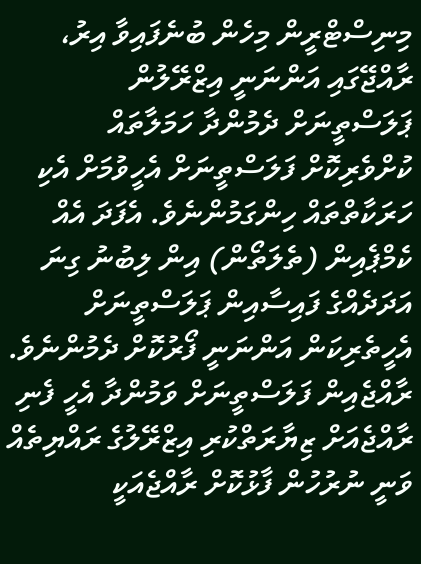މިނިސްޓްރީން މިހެން ބުނެފައިވާ އިރު، ރާއްޖޭގައި އަންނަނީ އިޒްރޭލުން ޕަލަސްތީނަށް ދެމުންދާ ހަމަލާތައް ކުށްވެރިކޮށް ފަލަސްތީނަށް އެހީވުމަށް އެކި ހަރަކާތްތައް ހިންގަމުންނެވެ. އެފަދަ އެއް ކެމްޕެއިން (ތެލަތޯން) އިން ލިބުނު ގިނަ އަދަދެއްގެ ފައިސާއިން ޕަލަސްތީނަށް އެހީތެރިކަން އަންނަނީ ފޯރުކޮށް ދެމުންނެވެ.
ރާއްޖެއިން ފަލަސްތީނަށް ވަމުންދާ އެހީ ފެނި ރާއްޖެއަށް ޒިޔާރަތްކުރި އިޒްރޭލުގެ ރައްޔިތެއް ވަނީ ނުރުހުން ފާޅުކޮށް ރާއްޖެއަކީ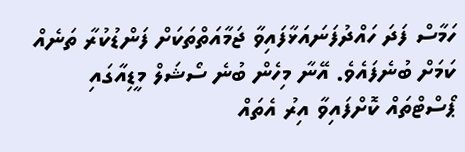ހަމާސް ފަދަ ހައްދުފަނައަޅާފައިވާ ޖަމާއަތްތަކަށް ފަންޑުކުރާ ތަނެއް ކަމަށް ބުނެފައެވެ. އޭނާ މިހެން ބުނެ ސޯޝަލް މީޑިއާގައި ޕޯސްޓްތައް ކޮށްފައިވާ އިރު އެތައް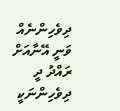ދިވެހިންނެއް ވަނީ އޭނާއަށް ރައްދު ދީ ދިވެހިންނަކީ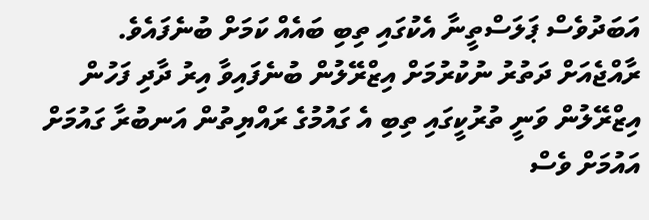އަބަދުވެސް ޕަލަސްތީނާ އެކުގައި ތިބި ބައެއް ކަމަށް ބުނެފައެވެ.
ރާއްޖެއަށް ދަތުރު ނުކުރުމަށް އިޒްރޭލުން ބުނެފައިވާ އިރު ދާދި ފަހުން އިޒްރޭލުން ވަނީ ތުރުކީގައި ތިބި އެ ގައުމުގެ ރައްޔިތުން އަނބުރާ ގައުމަށް އައުމަށް ވެސް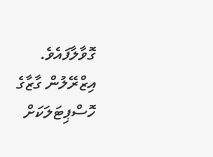ގޮވާލާފައެވެ.
އިޒްރޭލުން ގާޒާގެ ހޮސްޕިޓަލަކަށް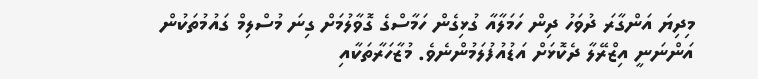މިދިޔަ އަންގާރަ ދުވަހު ދިން ހަމަލާއާ ގުޅިގެން ހަމާސްގެ ގޮވާލުމަށް ގިނަ މުސްލިމް ގައުމުތަކުން އަންނަނީ އިޒްރޭލާ ދެކޮޅަށް އަޑުއުފުލަމުންނެވެ. މުޒާހަރާތަކާއި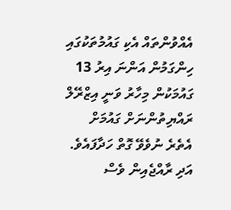އެއްވުންތައް އެކި ގައުމުތަކުގައި ހިންގަމުން އަންނަ އިރު 13 ގައުމަކުން މިހާރު ވަނީ އިޒްރޭލް ރައްޔިތުންނަށް ގައުމަށް އެތެރެ ނުވެވޭ ގޮތް ހަދާފައެވެ. އަދި ރާއްޖެއިން ވެސް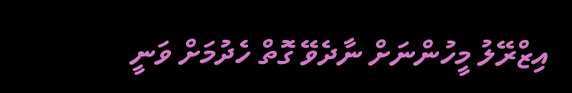އިޒްރޭލު މީހުންނަށް ނާދެވޭ ގޮތް ހެދުމަށް ވަނީ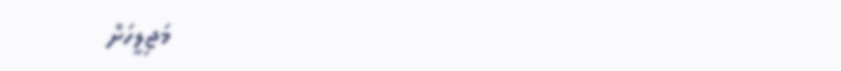މަޖިލީހަށް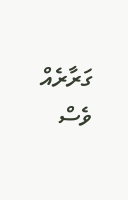ގަރާރެއް ވެސް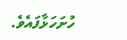ހުށަހަޅާފައެވެ.